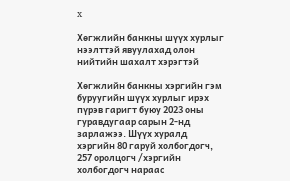x

Хөгжлийн банкны шүүх хурлыг нээлттэй явуулахад олон нийтийн шахалт хэрэгтэй

Хөгжлийн банкны хэргийн гэм буруугийн шүүх хурлыг ирэх пүрэв гаригт буюу 2023 оны гуравдугаар сарын 2-нд зарлажээ. Шүүх хуралд хэргийн 80 гаруй холбогдогч, 257 оролцогч /хэргийн холбогдогч нараас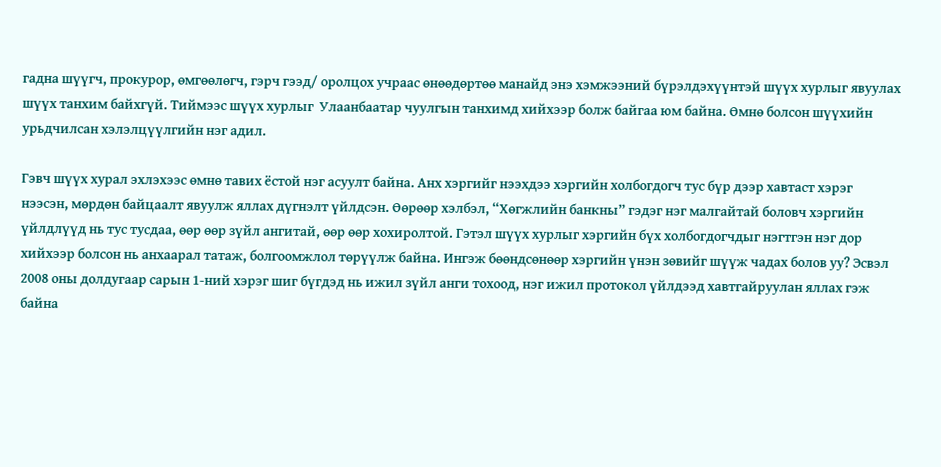гадна шүүгч, прокурор, өмгөөлөгч, гэрч гээд/ оролцох учраас өнөөдөртөө манайд энэ хэмжээний бүрэлдэхүүнтэй шүүх хурлыг явуулах шүүх танхим байхгүй. Тиймээс шүүх хурлыг  Улаанбаатар чуулгын танхимд хийхээр болж байгаа юм байна. Өмнө болсон шүүхийн урьдчилсан хэлэлцүүлгийн нэг адил.

Гэвч шүүх хурал эхлэхээс өмнө тавих ёстой нэг асуулт байна. Анх хэргийг нээхдээ хэргийн холбогдогч тус бүр дээр хавтаст хэрэг нээсэн, мөрдөн байцаалт явуулж яллах дүгнэлт үйлдсэн. Өөрөөр хэлбэл, “Хөгжлийн банкны” гэдэг нэг малгайтай боловч хэргийн үйлдлүүд нь тус тусдаа, өөр өөр зүйл ангитай, өөр өөр хохиролтой. Гэтэл шүүх хурлыг хэргийн бүх холбогдогчдыг нэгтгэн нэг дор хийхээр болсон нь анхаарал татаж, болгоомжлол төрүүлж байна. Ингэж бөөндсөнөөр хэргийн үнэн зөвийг шүүж чадах болов уу? Эсвэл 2008 оны долдугаар сарын 1-ний хэрэг шиг бүгдэд нь ижил зүйл анги тохоод, нэг ижил протокол үйлдээд хавтгайруулан яллах гэж байна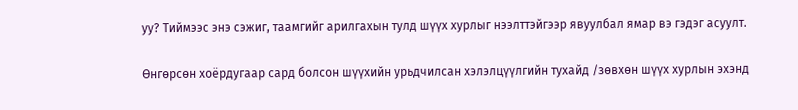уу? Тиймээс энэ сэжиг, таамгийг арилгахын тулд шүүх хурлыг нээлттэйгээр явуулбал ямар вэ гэдэг асуулт.

Өнгөрсөн хоёрдугаар сард болсон шүүхийн урьдчилсан хэлэлцүүлгийн тухайд /зөвхөн шүүх хурлын эхэнд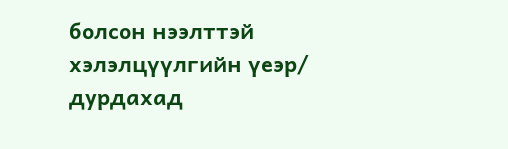болсон нээлттэй хэлэлцүүлгийн үеэр/ дурдахад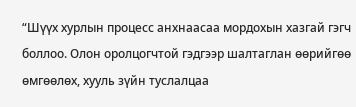“Шүүх хурлын процесс анхнаасаа мордохын хазгай гэгч боллоо. Олон оролцогчтой гэдгээр шалтаглан өөрийгөө өмгөөлөх, хууль зүйн туслалцаа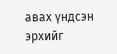авах үндсэн эрхийг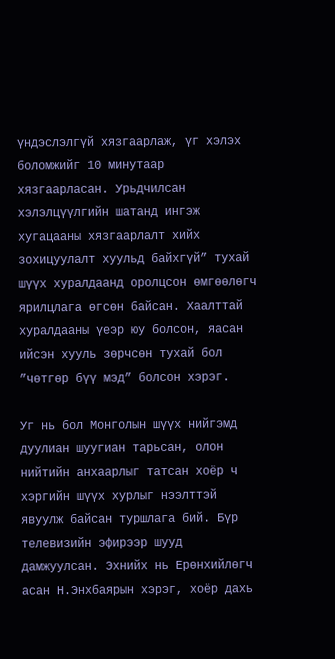үндэслэлгүй хязгаарлаж, үг хэлэх боломжийг 10 минутаар хязгаарласан. Урьдчилсан хэлэлцүүлгийн шатанд ингэж хугацааны хязгаарлалт хийх зохицуулалт хуульд байхгүй” тухай шүүх хуралдаанд оролцсон өмгөөлөгч ярилцлага өгсөн байсан. Хаалттай хуралдааны үеэр юу болсон, яасан ийсэн хууль зөрчсөн тухай бол ”чөтгөр бүү мэд” болсон хэрэг.

Уг нь бол Монголын шүүх нийгэмд дуулиан шуугиан тарьсан, олон нийтийн анхаарлыг татсан хоёр ч хэргийн шүүх хурлыг нээлттэй явуулж байсан туршлага бий. Бүр телевизийн эфирээр шууд дамжуулсан. Эхнийх нь Ерөнхийлөгч асан Н.Энхбаярын хэрэг, хоёр дахь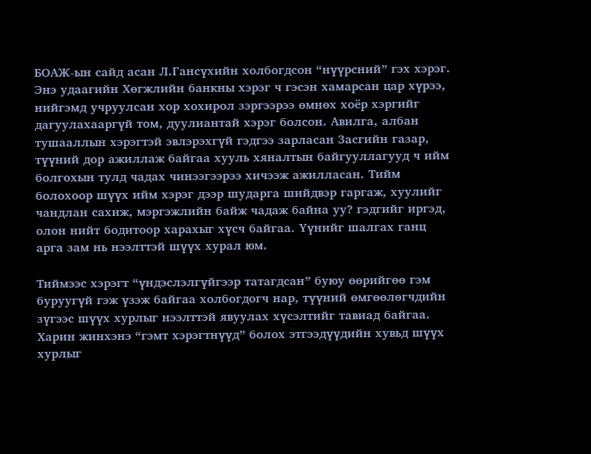БОАЖ-ын сайд асан Л.Гансүхийн холбогдсон “нүүрсний” гэх хэрэг. Энэ удаагийн Хөгжлийн банкны хэрэг ч гэсэн хамарсан цар хүрээ, нийгэмд учруулсан хор хохирол зэргээрээ өмнөх хоёр хэргийг дагуулахааргүй том, дуулиантай хэрэг болсон. Авилга, албан тушааллын хэрэгтэй эвлэрэхгүй гэдгээ зарласан Засгийн газар, түүний дор ажиллаж байгаа хууль хяналтын байгууллагууд ч ийм болгохын тулд чадах чинээгээрээ хичээж ажилласан. Тийм болохоор шүүх ийм хэрэг дээр шударга шийдвэр гаргаж, хуулийг чандлан сахиж, мэргэжлийн байж чадаж байна уу? гэдгийг иргэд, олон нийт бодитоор харахыг хүсч байгаа. Үүнийг шалгах ганц арга зам нь нээлттэй шүүх хурал юм.

Тиймээс хэрэгт “үндэслэлгүйгээр татагдсан” буюу өөрийгөө гэм буруугүй гэж үзэж байгаа холбогдогч нар, түүний өмгөөлөгчдийн зүгээс шүүх хурлыг нээлттэй явуулах хүсэлтийг тавиад байгаа. Харин жинхэнэ “гэмт хэрэгтнүүд” болох этгээдүүдийн хувьд шүүх хурлыг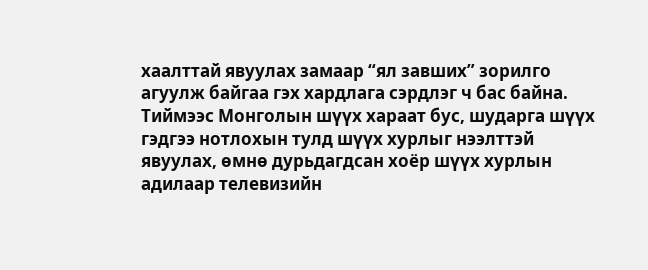хаалттай явуулах замаар “ял завших” зорилго агуулж байгаа гэх хардлага сэрдлэг ч бас байна. Тиймээс Монголын шүүх хараат бус, шударга шүүх гэдгээ нотлохын тулд шүүх хурлыг нээлттэй явуулах, өмнө дурьдагдсан хоёр шүүх хурлын адилаар телевизийн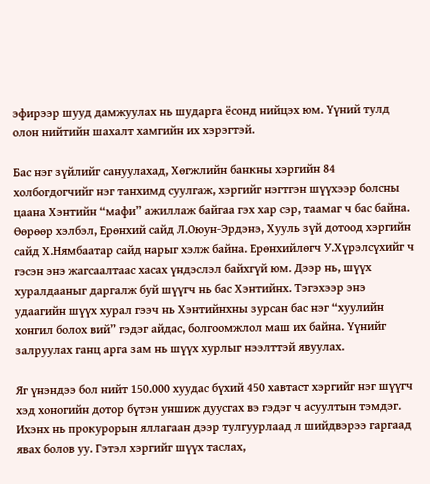эфирээр шууд дамжуулах нь шударга ёсонд нийцэх юм. Үүний тулд олон нийтийн шахалт хамгийн их хэрэгтэй.

Бас нэг зүйлийг сануулахад, Хөгжлийн банкны хэргийн 84 холбогдогчийг нэг танхимд суулгаж, хэргийг нэгтгэн шүүхээр болсны цаана Хэнтийн “мафи” ажиллаж байгаа гэх хар сэр, таамаг ч бас байна. Өөрөөр хэлбэл, Ерөнхий сайд Л.Оюун-Эрдэнэ, Хууль зүй дотоод хэргийн сайд Х.Нямбаатар сайд нарыг хэлж байна. Ерөнхийлөгч У.Хүрэлсүхийг ч гэсэн энэ жагсаалтаас хасах үндэслэл байхгүй юм. Дээр нь, шүүх хуралдааныг даргалж буй шүүгч нь бас Хэнтийнх. Тэгэхээр энэ удаагийн шүүх хурал гээч нь Хэнтийнхны зурсан бас нэг “хуулийн хонгил болох вий” гэдэг айдас, болгоомжлол маш их байна. Үүнийг залруулах ганц арга зам нь шүүх хурлыг нээлттэй явуулах.

Яг үнэндээ бол нийт 150.000 хуудас бүхий 450 хавтаст хэргийг нэг шүүгч хэд хоногийн дотор бүтэн уншиж дуусгах вэ гэдэг ч асуултын тэмдэг. Ихэнх нь прокурорын яллагаан дээр тулгуурлаад л шийдвэрээ гаргаад явах болов уу. Гэтэл хэргийг шүүх таслах,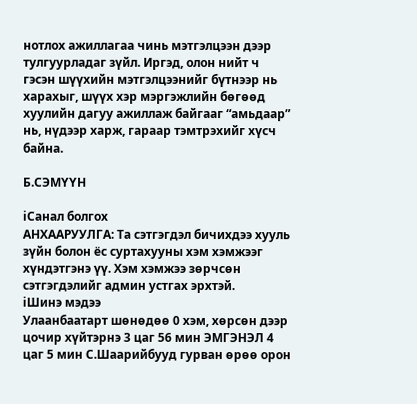нотлох ажиллагаа чинь мэтгэлцээн дээр тулгуурладаг зүйл. Иргэд, олон нийт ч гэсэн шүүхийн мэтгэлцээнийг бүтнээр нь харахыг, шүүх хэр мэргэжлийн бөгөөд хуулийн дагуу ажиллаж байгааг “амьдаар” нь, нүдээр харж, гараар тэмтрэхийг хүсч байна.

Б.СЭМҮҮН

iСанал болгох
АНХААРУУЛГА: Та сэтгэгдэл бичихдээ хууль зүйн болон ёс суртахууны хэм хэмжээг хүндэтгэнэ үү. Хэм хэмжээ зөрчсөн сэтгэгдэлийг админ устгах эрхтэй.
iШинэ мэдээ
Улаанбаатарт шөнөдөө 0 хэм, хөрсөн дээр цочир хүйтэрнэ 3 цаг 56 мин ЭМГЭНЭЛ 4 цаг 5 мин С.Шаарийбууд гурван өрөө орон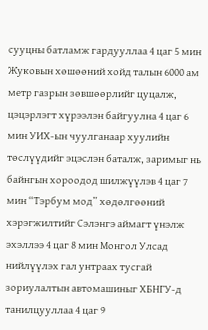сууцны батламж гардууллаа 4 цаг 5 мин Жуковын хөшөөний хойд талын 6000 ам метр газрын зөвшөөрлийг цуцалж, цэцэрлэгт хүрээлэн байгуулна 4 цаг 6 мин УИХ-ын чуулганаар хуулийн төслүүдийг эцэслэн баталж, заримыг нь байнгын хороодод шилжүүлэв 4 цаг 7 мин “Тэрбум мод” хөдөлгөөний хэрэгжилтийг Сэлэнгэ аймагт үнэлж эхэллээ 4 цаг 8 мин Монгол Улсад нийлүүлэх гал унтраах тусгай зориулалтын автомашиныг ХБНГУ-д танилцууллаа 4 цаг 9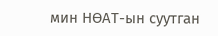мин НӨАТ-ын суутган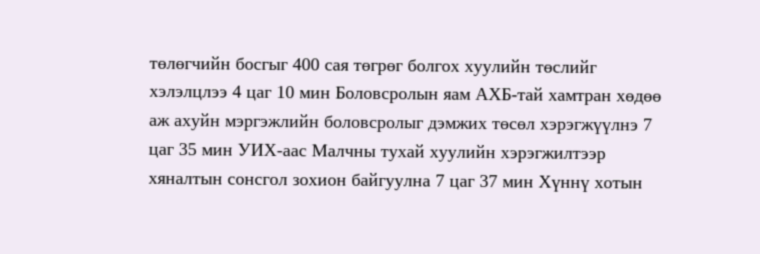төлөгчийн босгыг 400 сая төгрөг болгох хуулийн төслийг хэлэлцлээ 4 цаг 10 мин Боловсролын яам АХБ-тай хамтран хөдөө аж ахуйн мэргэжлийн боловсролыг дэмжих төсөл хэрэгжүүлнэ 7 цаг 35 мин УИХ-аас Малчны тухай хуулийн хэрэгжилтээр хяналтын сонсгол зохион байгуулна 7 цаг 37 мин Хүннү хотын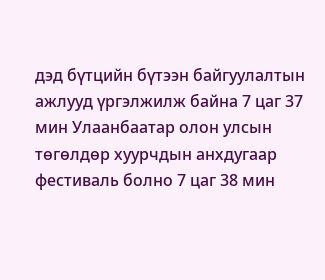дэд бүтцийн бүтээн байгуулалтын ажлууд үргэлжилж байна 7 цаг 37 мин Улаанбаатар олон улсын төгөлдөр хуурчдын анхдугаар фестиваль болно 7 цаг 38 мин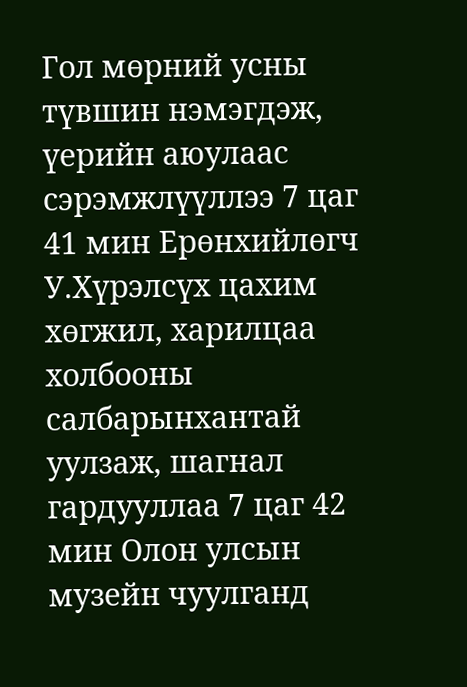Гол мөрний усны түвшин нэмэгдэж, үерийн аюулаас сэрэмжлүүллээ 7 цаг 41 мин Ерөнхийлөгч У.Хүрэлсүх цахим хөгжил, харилцаа холбооны салбарынхантай уулзаж, шагнал гардууллаа 7 цаг 42 мин Олон улсын музейн чуулганд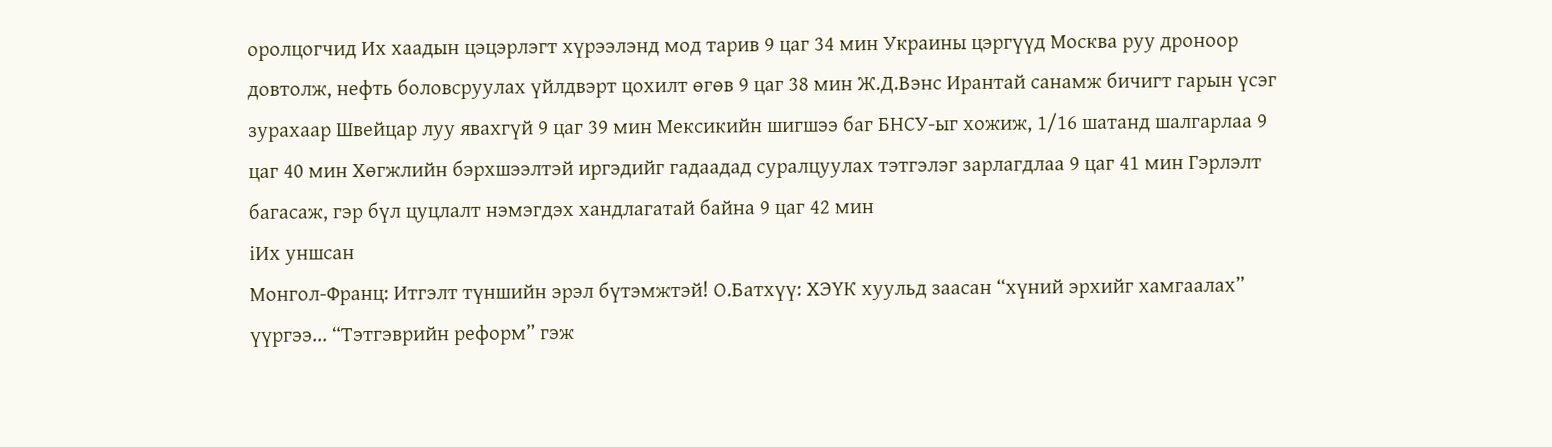оролцогчид Их хаадын цэцэрлэгт хүрээлэнд мод тарив 9 цаг 34 мин Украины цэргүүд Москва руу дроноор довтолж, нефть боловсруулах үйлдвэрт цохилт өгөв 9 цаг 38 мин Ж.Д.Вэнс Ирантай санамж бичигт гарын үсэг зурахаар Швейцар луу явахгүй 9 цаг 39 мин Мексикийн шигшээ баг БНСУ-ыг хожиж, 1/16 шатанд шалгарлаа 9 цаг 40 мин Хөгжлийн бэрхшээлтэй иргэдийг гадаадад суралцуулах тэтгэлэг зарлагдлаа 9 цаг 41 мин Гэрлэлт багасаж, гэр бүл цуцлалт нэмэгдэх хандлагатай байна 9 цаг 42 мин
iИх уншсан
Монгол-Франц: Итгэлт түншийн эрэл бүтэмжтэй! О.Батхүү: ХЭҮК хуульд заасан “хүний эрхийг хамгаалах” үүргээ... “Тэтгэврийн реформ” гэж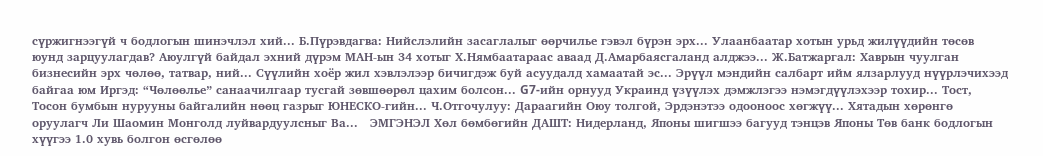сүржигнээгүй ч бодлогын шинэчлэл хий... Б.Пүрэвдагва: Нийслэлийн засаглалыг өөрчилье гэвэл бүрэн эрх... Улаанбаатар хотын урьд жилүүдийн төсөв юунд зарцуулагдав? Аюулгүй байдал эхний дүрэм МАН-ын 34 хотыг Х.Нямбаатараас аваад Д.Амарбаясгаланд алджээ... Ж.Батжаргал: Хаврын чуулган бизнесийн эрх чөлөө, татвар, ний... Сүүлийн хоёр жил хэвлэлээр бичигдэж буй асуудалд хамаатай эс... Эрүүл мэндийн салбарт ийм ялзарлууд нүүрлэчихээд байгаа юм Иргэд: “Чөлөөлье” санаачилгаар тусгай зөвшөөрөл цахим болсон... G7-ийн орнууд Украинд үзүүлэх дэмжлэгээ нэмэгдүүлэхээр тохир... Тост, Тосон бумбын нурууны байгалийн нөөц газрыг ЮНЕСКО-гийн... Ч.Отгочулуу: Дараагийн Оюу толгой, Эрдэнэтээ одооноос хөгжүү... Хятадын хөрөнгө оруулагч Ли Шаомин Монголд луйвардуулсныг Ва...   ЭМГЭНЭЛ Хөл бөмбөгийн ДАШТ: Нидерланд, Японы шигшээ багууд тэнцэв Японы Төв банк бодлогын хүүгээ 1.0 хувь болгон өсгөлөө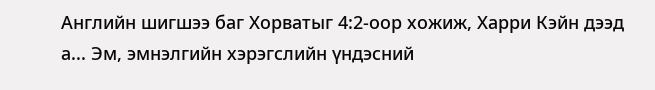Английн шигшээ баг Хорватыг 4:2-оор хожиж, Харри Кэйн дээд а... Эм, эмнэлгийн хэрэгслийн үндэсний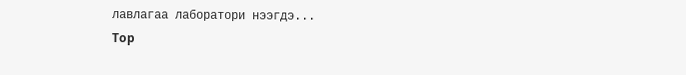лавлагаа лаборатори нээгдэ...
Top